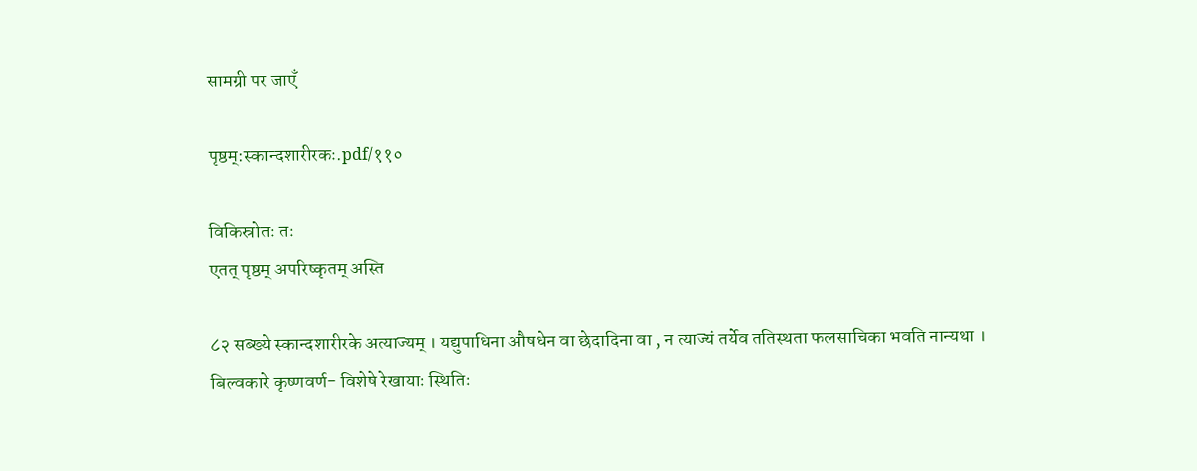सामग्री पर जाएँ

पृष्ठम्:स्कान्दशारीरकः.pdf/११०

विकिस्रोतः तः
एतत् पृष्ठम् अपरिष्कृतम् अस्ति

८२ सब्ख्ये स्कान्दशारीरके अत्याज्यम् । यद्युपाधिना औषधेन वा छेदादिना वा , न त्याज्यं तर्येव ततिस्थता फलसाचिका भवति नान्यथा । बिल्वकारे कृष्णवर्ण- विशेषे रेखायाः स्थितिः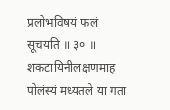प्रलोभविषयं फलं सूचयति ॥ ३० ॥ शकटायिनीलक्षणमाह पोलंस्यं मध्यतले या गता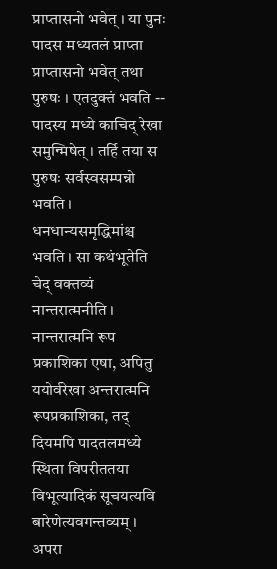प्राप्तासनो भवेत् । या पुनः पादस मध्यतलं प्राप्ता प्राप्तासनो भवेत् तथा पुरुषः । एतदुक्तं भवति -- पादस्य मध्ये काचिद् रेखा समुन्मिषेत् । तर्हि तया स पुरुषः सर्वस्वसम्पन्नो भवति । धनधान्यसमृद्धिमांश्च भवति । सा कथंभूतेति चेद् वक्तव्यं नान्तरात्मनीति । नान्तरात्मनि रूप प्रकाशिका एषा, अपितु ययोर्वरेखा अन्तरात्मनि रूपप्रकाशिका, तद् दियमपि पादतलमध्ये स्थिता विपरीततया विभूत्यादिकं सूचयत्यवि बारेणेत्यवगन्तव्यम् । अपरा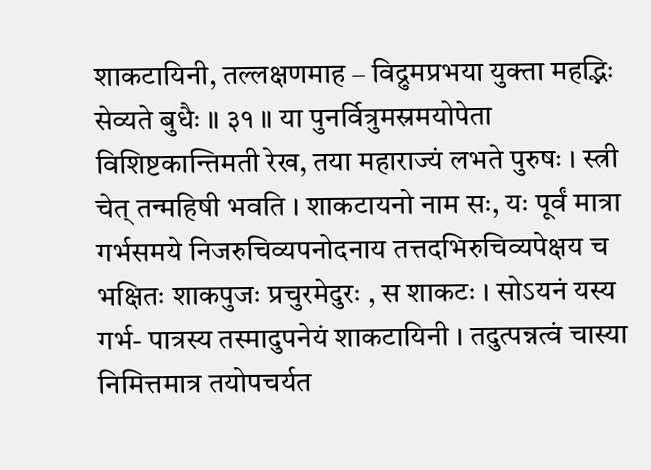शाकटायिनी, तल्लक्षणमाह – विद्रुमप्रभया युक्ता महद्भिः सेव्यते बुधैः ॥ ३१ ॥ या पुनर्वित्रुमस्रमयोपेता विशिष्टकान्तिमती रेख, तया महाराज्यं लभते पुरुषः । स्त्री चेत् तन्महिषी भवति । शाकटायनो नाम सः, यः पूर्वं मात्रा गर्भसमये निजरुचिव्यपनोदनाय तत्तदभिरुचिव्यपेक्षय च भक्षितः शाकपुजः प्रचुरमेदुरः , स शाकटः । सोऽयनं यस्य गर्भ- पात्रस्य तस्मादुपनेयं शाकटायिनी । तदुत्पन्नत्वं चास्या निमित्तमात्र तयोपचर्यत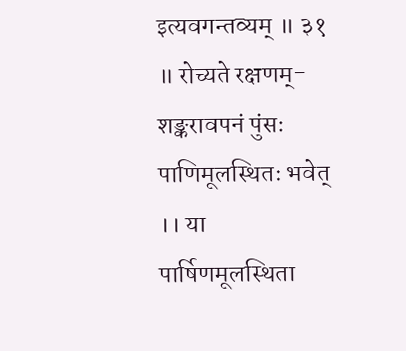इत्यवगन्तव्यम् ॥ ३१ ॥ रोच्यते रक्षणम्- शङ्करावपनं पुंसः पाणिमूलस्थितः भवेत् ।। या पार्षिणमूलस्थिता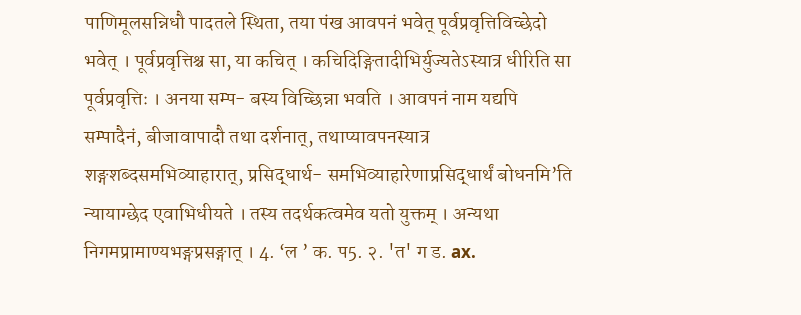पाणिमूलसन्निधौ पादतले स्थिता, तया पंख आवपनं भवेत् पूर्वप्रवृत्तिविच्छेदो भवेत् । पूर्वप्रवृत्तिश्च सा, या कचित् । कचिदिङ्गितादीभिर्युज्यतेऽस्यात्र धीरिति सा पूर्वप्रवृत्तिः । अनया सम्प- बस्य विच्छिन्ना भवति । आवपनं नाम यद्यपि सम्पादैनं, बीजावापादौ तथा दर्शनात्, तथाप्यावपनस्यात्र शङ्गशब्दसमभिव्याहारात्, प्रसिद्धार्थ- समभिव्याहारेणाप्रसिद्धार्थं बोधनमि’ति न्यायाग्छेद एवाभिधीयते । तस्य तदर्थकत्वमेव यतो युक्तम् । अन्यथा निगमप्रामाण्यभङ्गप्रसङ्गात् । 4. ‘ल ’ क. प5. २. 'त' ग ड. ax.